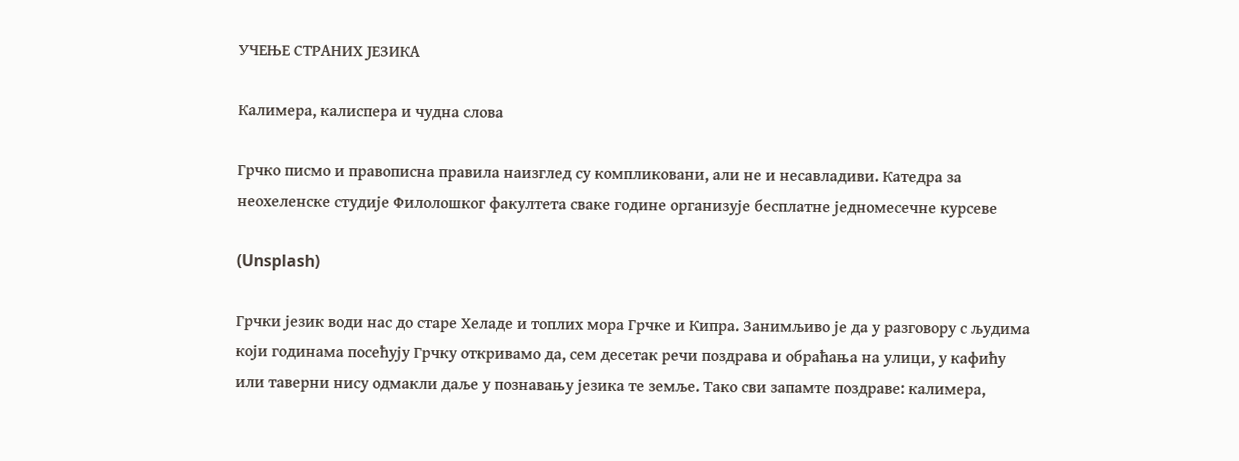УЧЕЊЕ СТРАНИХ ЈЕЗИКА

Калимера, калиспера и чудна слова

Грчко писмо и правописна правила наизглед су компликовани, али не и несавладиви. Катедра за неохеленске студије Филолошког факултета сваке године организује бесплатне једномесечне курсеве

(Unsplash)

Грчки језик води нас до старе Хеладе и топлих мора Грчке и Кипра. Занимљиво је да у разговору с људима који годинама посећују Грчку откривамо да, сем десетак речи поздрава и обраћања на улици, у кафићу или таверни нису одмакли даље у познавању језика те земље. Тако сви запамте поздраве: калимера,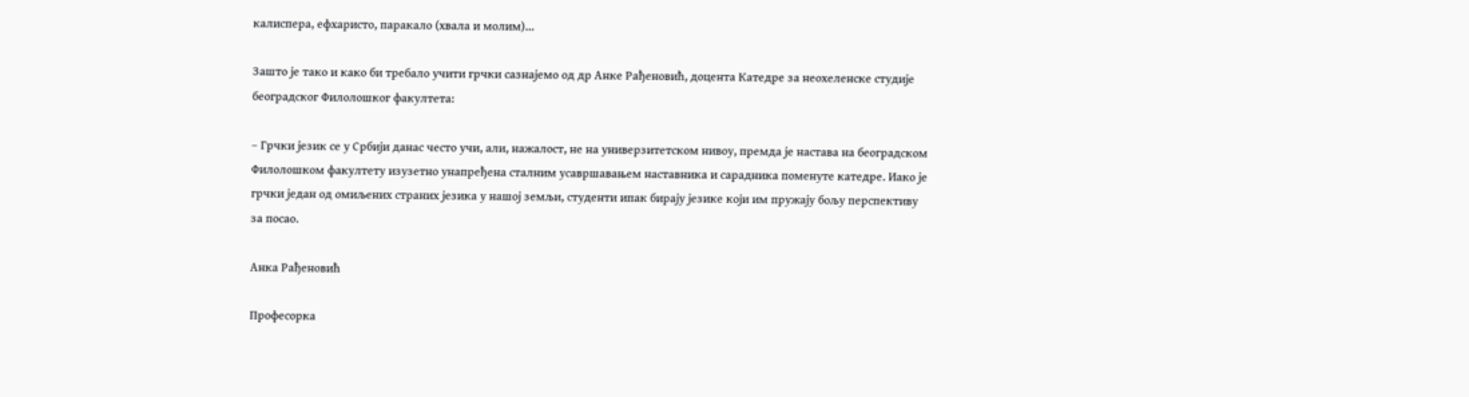калиспера, ефхаристо, паракало (хвала и молим)...

Зашто је тако и како би требало учити грчки сазнајемо од др Анке Рађеновић, доцента Катедре за неохеленске студије београдског Филолошког факултета:

– Грчки језик се у Србији данас често учи, али, нажалост, не на универзитетском нивоу, премда је настава на београдском Филолошком факултету изузетно унапређена сталним усавршавањем наставника и сарадника поменуте катедре. Иако је грчки један од омиљених страних језика у нашој земљи, студенти ипак бирају језике који им пружају бољу перспективу за посао.

Анкa Рађеновић

Професорка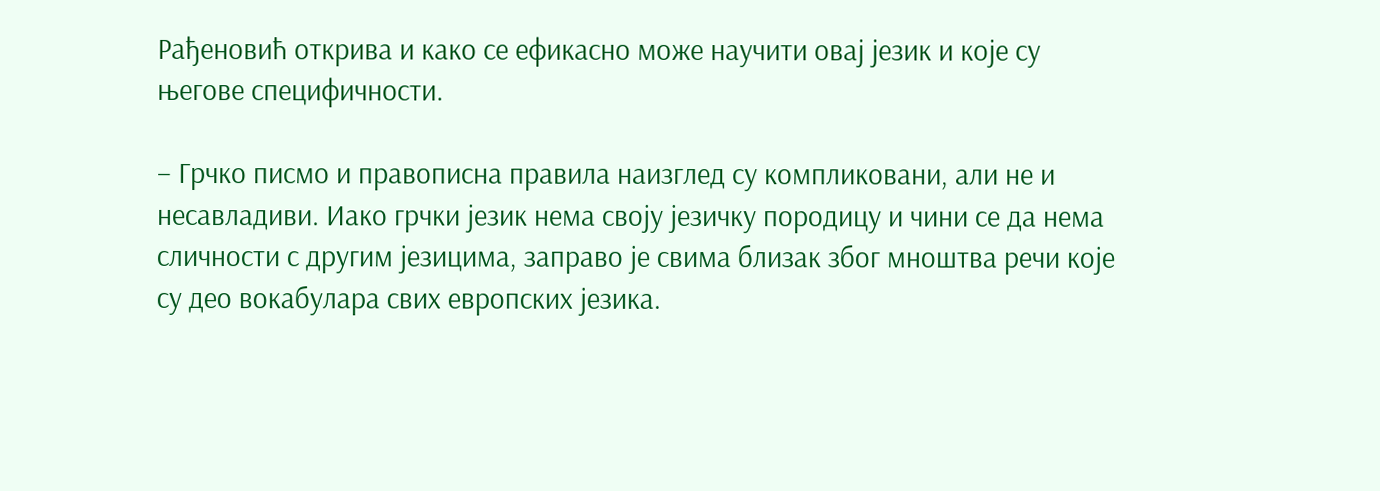Рађеновић открива и како се ефикасно може научити овај језик и које су његове специфичности.

– Грчко писмо и правописна правила наизглед су компликовани, али не и несавладиви. Иако грчки језик нема своју језичку породицу и чини се да нема сличности с другим језицима, заправо је свима близак због мноштва речи које су део вокабулара свих европских језика.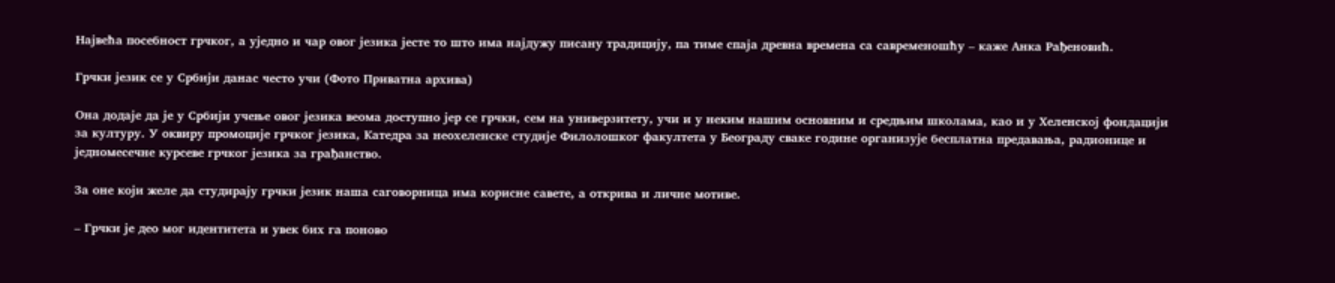Највећа посебност грчког, а уједно и чар овог језика јесте то што има најдужу писану традицију, па тиме спаја древна времена са савременошћу – каже Анка Рађеновић.

Грчки језик се у Србији данас често учи (Фото Приватна архива)

Она додаје да је у Србији учење овог језика веома доступно јер се грчки, сем на универзитету, учи и у неким нашим основним и средњим школама, као и у Хеленској фондацији за културу. У оквиру промоције грчког језика, Катедра за неохеленске студије Филолошког факултета у Београду сваке године организује бесплатна предавања, радионице и једномесечне курсеве грчког језика за грађанство.

За оне који желе да студирају грчки језик наша саговорница има корисне савете, а открива и личне мотиве.

– Грчки је део мог идентитета и увек бих га поново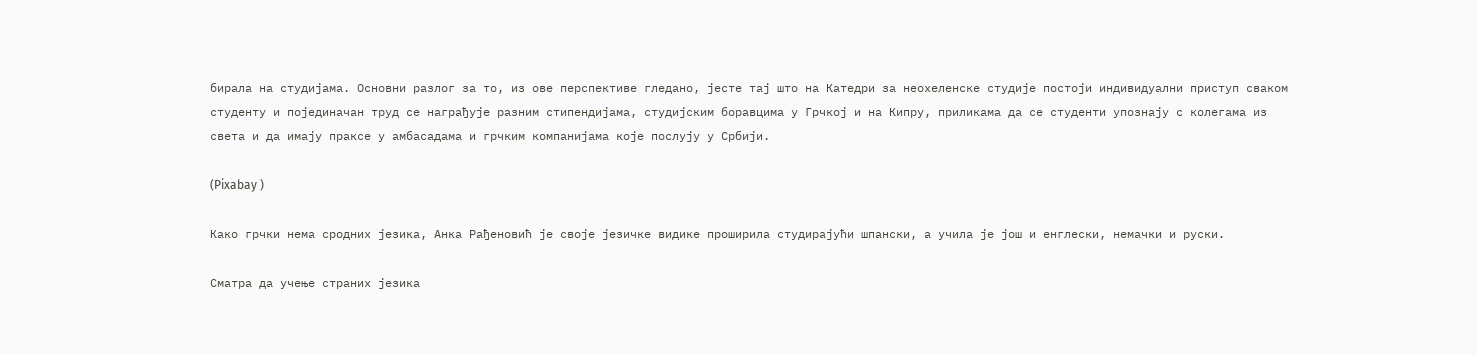бирала на студијама. Основни разлог за то, из ове перспективе гледано, јесте тај што на Катедри за неохеленске студије постоји индивидуални приступ сваком студенту и појединачан труд се награђује разним стипендијама, студијским боравцима у Грчкој и на Кипру, приликама да се студенти упознају с колегама из света и да имају праксе у амбасадама и грчким компанијама које послују у Србији.

(Pixabay )

Како грчки нема сродних језика, Анка Рађеновић је своје језичке видике проширила студирајући шпански, а учила је још и енглески, немачки и руски.

Сматра да учење страних језика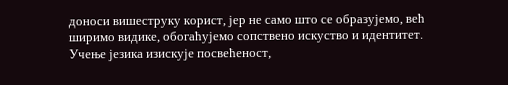доноси вишеструку корист, јер не само што се образујемо, већ ширимо видике, обогаћујемо сопствено искуство и идентитет. Учење језика изискује посвећеност,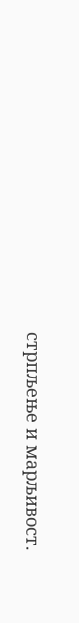стрпљење и марљивост.